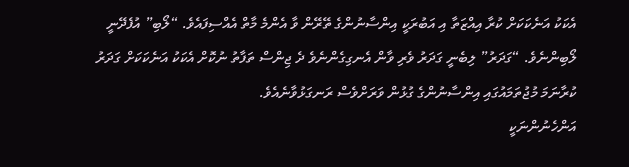އެކަކު އަނެކަކަށް ކުރާ އިއްޒަތާ އި އަބުރަކީ އިންސާނުންގެ ތޭރޭން ވާ އެންމެ މާތް އެއްސިފައެވެ. “ލޯބި” އުފެދޭނީ ލޯބިންނެވެ. “ގަދަރު” ލިބެނީ ގަދަރު ވެރި ވާން އެނގިގެންނެވެ ދެ ޖިންސް ތަފާތު ނުކޮށް އެކަކު އަނެކަކަށް ގަދަރު ކުރާނަމަ މުޖުތަމައުގައި އިންސާނުންގެ ގުޅުން ވަރަށްވެސް ރަނގަޅުވާނެއެވެ.
އަންހެނުންނަކީ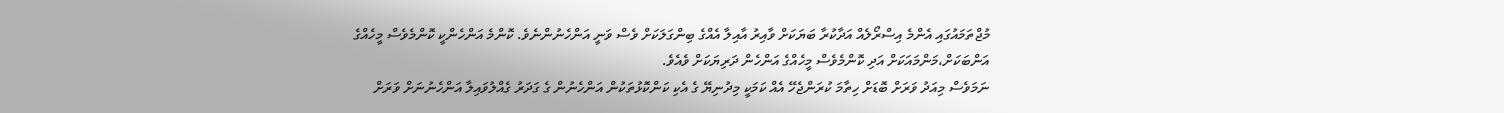މުޖްތަމައުގައި އެންމެ އިސްރޯލެއް އަދާކުރާ ބަޔަކަށް ވާއިރު އާއިލާ އެއްގެ ބިންގަލަކަށް ވެސް ވަނީ އަންހެނުންނެވެ. ކޮންމެ އަންހެންކީ ކޮންމެވެސް މީހެއްގެ އަންބަކަށް،މަންމައަކަށް އަދި ކޮންމެވެސް މީހެއްގެ އަންހެން ދަރިޔަކަށް ވެއެވެ.
ނަމަވެސް މިއަދު ވަރަށް ބޮޑަށް ހިތާމަ ކުރަންޖެހޭ އެއް ކަމަކީ މިދުނިޔޭ ގެ އެކި ކަންކޮޅުތަކުން އަންހެނުން ގެ ގަދަރު ގެއްލުވައިލާ އަންހެނުނަށް ވަރަށް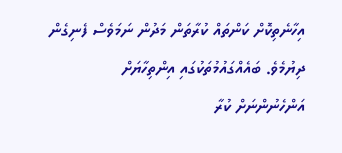އިހާނެތިކޮށް ކަންތައް ކުރާތަން މަދުން ނަމަވެސް ފެނިގެން ދިޔުމެވެ. ބައެއްގައުމުތަކުގައި އިންތިހާޔަށް އަންހެނުންނަށް ކުރާ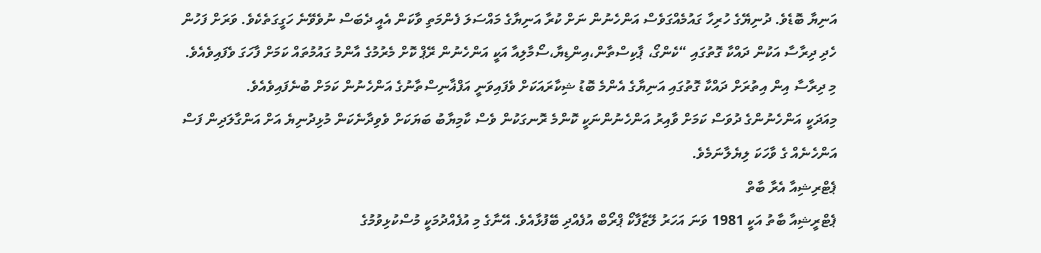އަނިޔާ ބޮޑެވެ. ދުނިޔޭގެ ހުރިހާ ގައުމެއްގަވެސް އަންހެނުން ނަށް ކުރާ އަނިޔާގެ މައްސަލަ ފެންމަތި ވާކަން އެއީ ދެބަސް ނުވެވޭނެ ހަގީގަތެކެވެ. ވަރަށް ފަހުން ހެދި ދިރާސާ އަކުން ދައްކާ ގޮތުގައި “ކެންގޯ، ޕާކިސްތާން،އިންޑިޔާ،ސޯމާލިއާ އަކީ އަންހެނުން ރޭޕް ކޮށް މެރުމުގެ އާންމު ގައުމުތައް ކަމަށް ފާހަގަ ވެފައިވެއެވެ. މި ދިރާސާ އިން އިތުރަށް ދައްކާ ގޮތުގައި އަނިޔާގެ އެންމެ ބޮޑު ޝިކާރައަކަށް ވެފައިވަނީ އަފްޣާނިސްތާނުގެ އަންހެނުން ކަމަށް ބުނެފައިވެއެވެ.
މިއަދަކީ އަންހެނުންގެ ދުވަސް ކަމަށް ވާއިރު އަންހެނުންނަކީ ކޮންމެ ރޮނގަކުން ވެސް ކާމިޔާބު ބަޔަކަށް ވެވިދާނެކަން މުޅިދުނިޔެ އަށް އަންގާލަދިން ފަސް އަންހެނެއް ގެ ވާހަކަ ލިޔެލާނަމެވެ.
ޕެޓްރިޝިއާ އެރާ ބާތް
ޕެޓްރީޝިއާ ބާތު އަކީ 1981 ވަނަ އަހަރު ލޭޒާފާކޯ ޕްރޯބް އުފެއްދި ބޭފުޅާއެވެ. އޭނާގެ މި އުފެއްދުމަކީ މުސްކުޅިވުމުގެ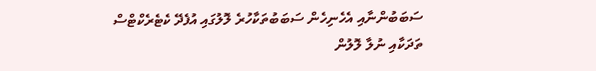ސަބަބުންނާއި އެހެނިހެން ސަބަބުތަކާހުރެ ލޮލުގައި އުފެދޭ ކެޓެރެކްޓްސް ތަދަކާއި ނުލާ ލޮލުން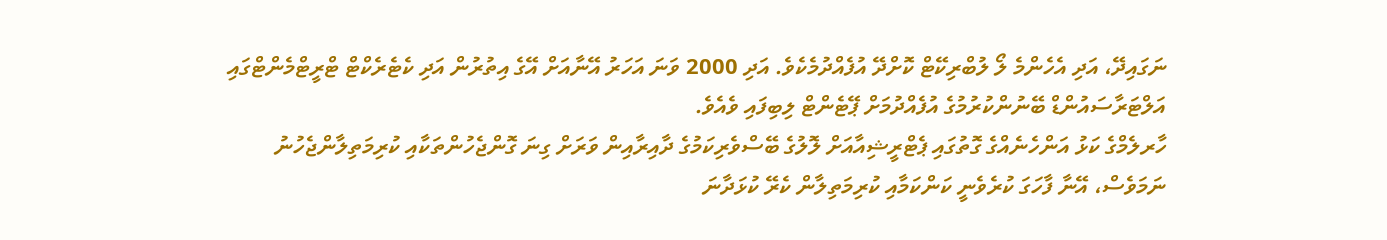ނަގައިދޭ، އަދި އެހެންމެ ލޯ ލުބްރިކޭޓް ކޮށްދޭ އުފެއްދުމެކެވެ. އަދި 2000 ވަނަ އަހަރު އޭނާއަށް އޭގެ އިތުރުން އަދި ކެޓެރެކްޓް ޓްރީޓްމެންޓްގައި އަލްޓަރާސައުންޑް ބޭނުންކުރުމުގެ އުފެއްދުމަށް ޕޭޓެންޓް ލިބިފައި ވެއެވެ.
ހާރލެމްގެ ކަޅު އަންހެނެއްގެ ގޮތުގައި ޕެޓްރީޝިއާއަށް ލޮލުގެ ބޭސްވެރިކަމުގެ ދާއިރާއިން ވަރަށް ގިނަ ގޮންޖެހުންތަކާއި ކުރިމަތިލާންޖެހުނު ނަމަވެސް، އޭނާ ފާހަގަ ކުރެވެނީ ކަންކަމާއި ކުރިމަތިލާން ކެރޭ ކުޅަދާނަ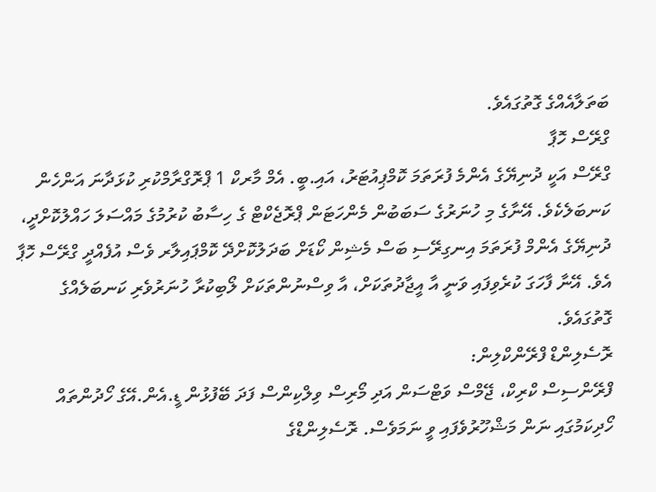ބަތަލާއެއްގެ ގޮތުގައެވެ.
ގްރޭސް ހޮޕާ
ގްރޭސް އަކީ ދުނިޔޭގެ އެންމެ ފުރަތަމަ ކޮމްޕިއުޓަރު، އައި.ބީ. އެމް މާރކް 1 ޕްރޮގްރާމްކުރި ކުޅަދާނަ އަންހެން ކަނބަލެކެވެ. އޭނާގެ މި ހުނަރުގެ ސަބަބުން މެންހަޓަން ޕްރޮޖެކްޓް ގެ ހިސާބު ކުރުމުގެ މައްސަލަ ހައްލުކޮށްދީ، ދުނިޔޭގެ އެންމް ފުރަތަމަ އިނގިރޭސި ބަސް މެޝިން ކޯޑަށް ބަދަލުކޮށްދޭ ކޮމްޕައިލާރ ވެސް އުފެއްދީ ގްރޭސް ހޮޕާ އެވެ. އޭނާ ފާހަގަ ކުރެވިފައި ވަނީ އާ އީޖާދުތަކަށް، އާ ވިސްނުންތަކަށް ލޯބިކުރާ ހުނަރުވެރި ކަނބަލެއްގެ ގޮތުގައެވެ.
ރޮސެލިންޑް ފްރޭންކްލިން:
ފްރޭންސިސް ކްރިކް، ޖޭމްސް ވަޓްސަން އަދި މޯރިސް ވިލްކިންސް ފަދަ ބޭފުޅުން ޑީ.އެން.އޭގެ ހޯދުންތައް ހޯދިކަމުގައި ނަން މަޝްހޫރުވެފައި ވީ ނަމަވެސް. ރޮސެލިންޑްގެ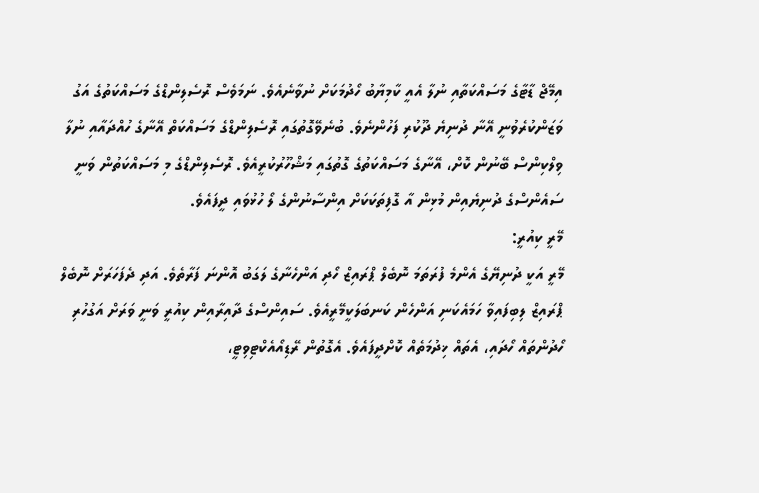އިމޭޖް ޑާޓާގެ މަސައްކަތާއި ނުލާ އެއީ ކާމިޔާބު ހޯދުމަކަށް ނުވާނެއެވެ. ނަމަވެސް ރޮސެލިންޑްގެ މަސައްކަތުގެ އަގު ވަޒަންކުރެވުނީ އޭނާ ދުނިޔެ ދޫކުރި ފަހުންނެވެ. ބުނެވޭގޮތުގައި ރޮސެލިންޑްގެ މަސައްކަތް އޭނާގެ ހުއްދައާއި ނުލާ ވިލްކިންސް ބޭނުން ކޮށް، އޭނާގެ މަސައްކަތުގެ ގޮތުގައި މަޝްހޫރުކުރީއެވެ. ރޮސެލިންޑްގެ މި މަސައްކަތުން ވަނީ ސައެންސްގެ ދުނިޔެއިން މުޅިން އާ ގޮފިތަކަކަށް އިންސާނުންގެ ލޯ ހުޅުވައި ދީފައެވެ.
މޭރީ ކިއުރީ:
މޭރީ އަކީ ދުނިޔޭގެ އެންމެ ފުރަތަމަ ނޮބެލް ޕްރައިޒް ހޯދި އަންހެނާގެ ލަގަބު އޮންނަ ފަރާތެވެ. އަދި ދެފަހަރަށް ނޮބެލް ޕްރައިޒް ލިބިފައިވާ ހަމައެކަނި އަންހެން ކަނބަލަކީމޭރީއެވެ. ސައިންސްގެ ދާއިރާއިން ކިއުރީ ވަނީ ވަރަށް އަގުހުރި ހޯދުންތައް ހޯދައި، އެތައް ޚިދުމަތެއް ކޮށްދީފައެވެ. އެގޮތުން ރޭޑިއޯއެކްޓިވިޓީ،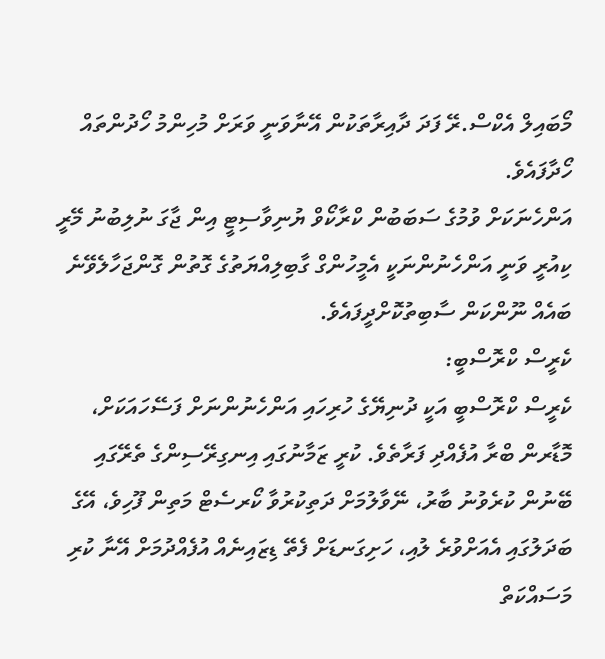މޯބައިލް އެކްސް.ރޭ ފަދަ ދާއިރާތަކުން އޭނާވަނީ ވަރަށް މުހިންމު ހޯދުންތައް ހޯދާފައެވެ.
އަންހެނަކަށް ވުމުގެ ސަބަބުން ކްރާކޯވް ޔުނިވާސިޓީ އިން ޖާގަ ނުލިބުނު މޭރީ ކިއުރީ ވަނީ އަންހެނުންނަކީ އެމީހުންގް ގާބިލިއްޔަތުގެ ގޮތުން ގޮންޖަހާލެވޭނެ ބައެއް ނޫންކަން ސާބިތުކޮށްދީފައެވެ.
ކެރީސް ކްރޮސްބީ:
ކެރީސް ކްރޮސްބީ އަކީ ދުނިޔޭގެ ހުރިހައި އަންހެނުންނަށް ފަސޭހައަކަށް، މޮޑާރން ބްރާ އުފެއްދި ފަރާތެވެ. ކުރީ ޒަމާނުގައި އިނގިރޭސިންގެ ތެރޭގައި ބޭނުން ކުރެވުނު ބާރު، ނޭވާލުމަށް ދަތިކުރުވާ ކޯރސެޓް މަތިން ފޫހިވެ، އޭގެ ބަދަލުގައި އެއަށްވުރެ ލުއި، ހަށިގަނޑަށް ފެތޭ ޑިޒައިނެއް އުފެއްދުމަށް އޭނާ ކުރި މަސައްކަތް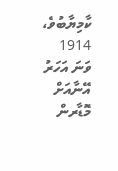ކާމިޔާބުވެ، 1914 ވަނަ އަހަރު އޭނާއަށް މޮޑާރން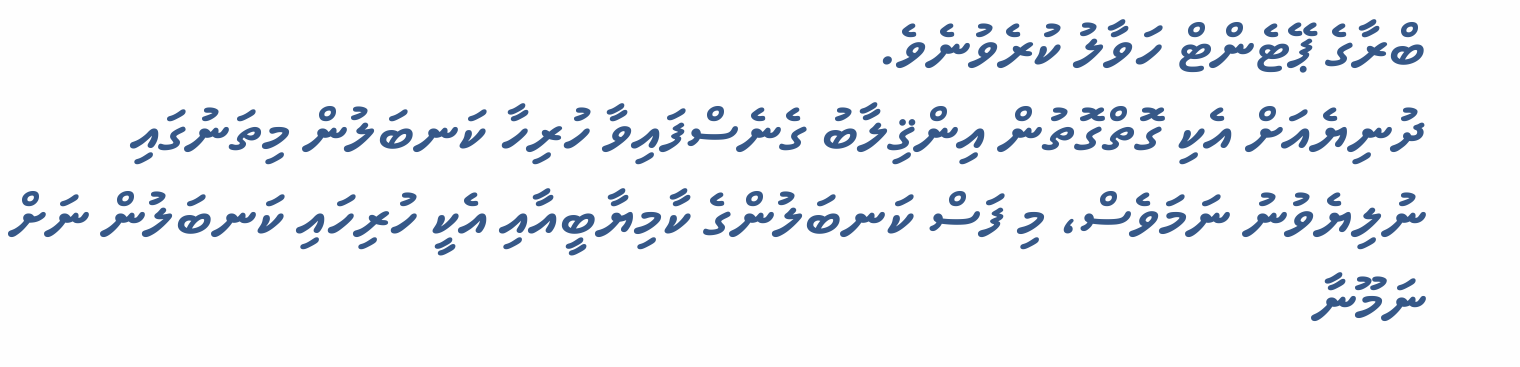ބްރާގެ ޕޭޓެންޓް ހަވާލު ކުރެވުނެވެ.
ދުނިޔެއަށް އެކި ގޮތްގޮތުން އިންޤިލާބު ގެނެސްފައިވާ ހުރިހާ ކަނބަލުން މިތަނުގައި ނުލިޔެވުނު ނަމަވެސް، މި ފަސް ކަނބަލުންގެ ކާމިޔާބީއާއި އެކީ ހުރިހައި ކަނބަލުން ނަށް ނަމޫނާ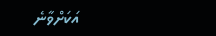އަކަށްވާނެ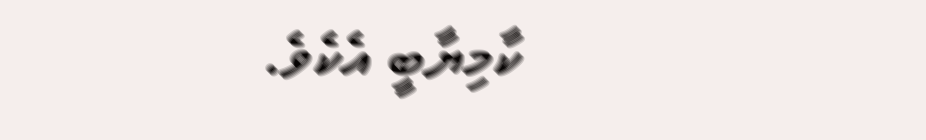ކާމިޔާބީ އެކެވެ.